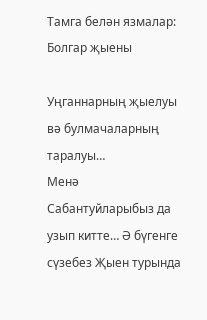Тамга белән язмалар: Болгар җыены

Уңганнарның җыелуы вә булмачаларның таралуы…
Менә Сабантуйларыбыз да узып китте… Ә бүгенге сүзебез Җыен турында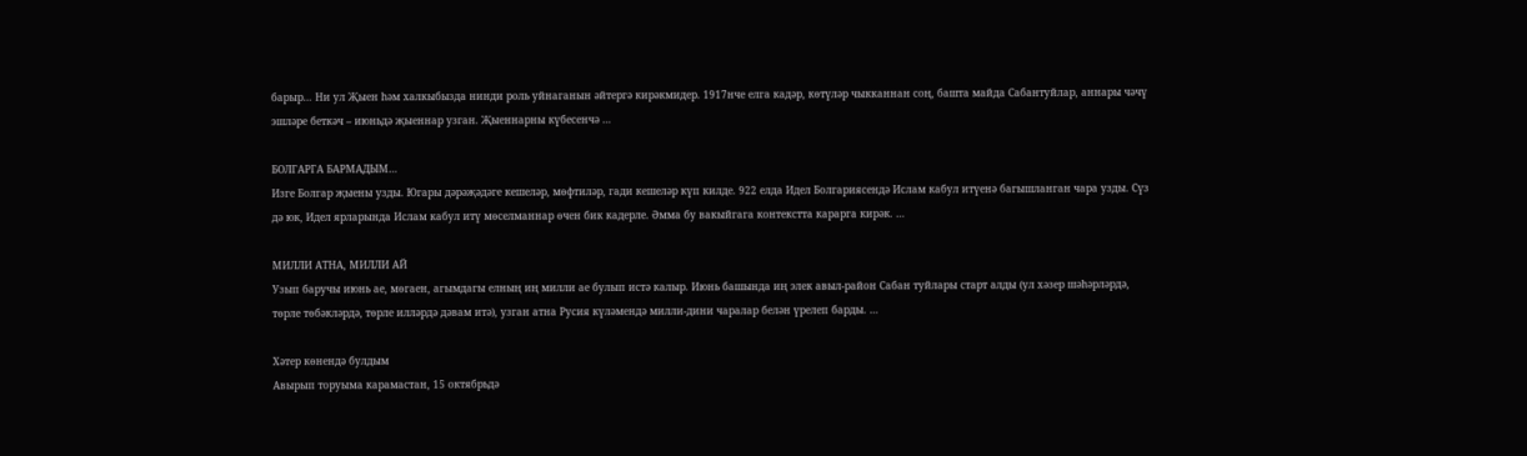барыр… Ни ул Җыен һәм халкыбызда нинди роль уйнаганын әйтергә кирәкмидер. 1917нче елга кадәр, көтүләр чыкканнан соң, башта майда Сабантуйлар, аннары чәчү эшләре беткәч – июньдә җыеннар узган. Җыеннарны күбесенчә …

БОЛГАРГА БАРМАДЫМ…
Изге Болгар җыены узды. Югары дәрәҗәдәге кешеләр, мөфтиләр, гади кешеләр күп килде. 922 елда Идел Болгариясендә Ислам кабул итүенә багышланган чара узды. Сүз дә юк, Идел ярларында Ислам кабул итү мөселманнар өчен бик кадерле. Әмма бу вакыйгага контекстта карарга кирәк. …

МИЛЛИ АТНА, МИЛЛИ АЙ
Узып баручы июнь ае, мөгаен, агымдагы елның иң милли ае булып истә калыр. Июнь башында иң элек авыл-район Сабан туйлары старт алды (ул хәзер шәһәрләрдә, төрле төбәкләрдә, төрле илләрдә дәвам итә), узган атна Русия күләмендә милли-дини чаралар белән үрелеп барды. …

Хәтер көнендә булдым
Авырып торуыма карамастан, 15 октябрьдә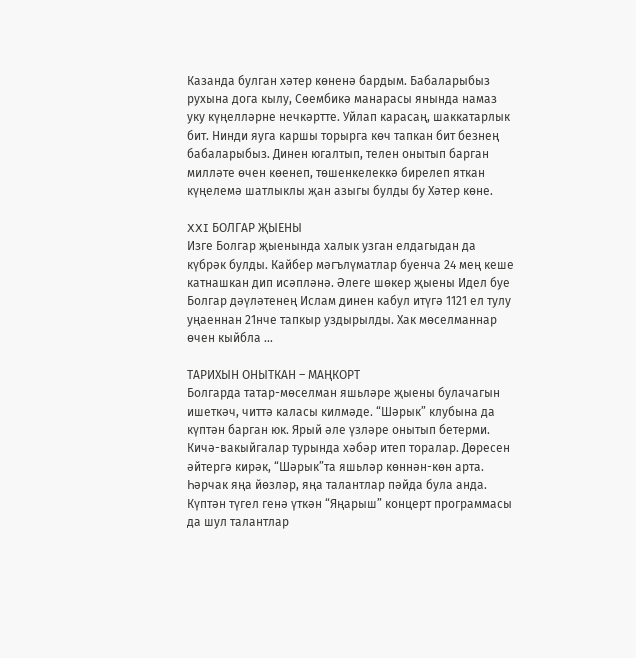Казанда булган хәтер көненә бардым. Бабаларыбыз рухына дога кылу, Сөембикә манарасы янында намаз уку күңелләрне нечкәртте. Уйлап карасаң, шаккатарлык бит. Нинди яуга каршы торырга көч тапкан бит безнең бабаларыбыз. Динен югалтып, телен онытып барган милләте өчен көенеп, төшенкелеккә бирелеп яткан күңелемә шатлыклы җан азыгы булды бу Хәтер көне.

XXI БОЛГАР ҖЫЕНЫ
Изге Болгар җыенында халык узган елдагыдан да күбрәк булды. Кайбер мәгълүматлар буенча 24 мең кеше катнашкан дип исәпләнә. Әлеге шөкер җыены Идел буе Болгар дәүләтенең Ислам динен кабул итүгә 1121 ел тулу уңаеннан 21нче тапкыр уздырылды. Хак мөселманнар өчен кыйбла …

ТАРИХЫН ОНЫТКАН – МАҢКОРТ
Болгарда татар-мөселман яшьләре җыены булачагын ишеткәч, читтә каласы килмәде. “Шәрык” клубына да күптән барган юк. Ярый әле үзләре онытып бетерми. Кичә-вакыйгалар турында хәбәр итеп торалар. Дөресен әйтергә кирәк, “Шәрык”та яшьләр көннән-көн арта. Һәрчак яңа йөзләр, яңа талантлар пәйда була анда. Күптән түгел генә үткән “Яңарыш” концерт программасы да шул талантлар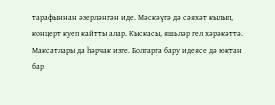тарафыннан әзерләнгән иде. Мәскәүгә дә сәяхәт кылып, концерт куеп кайтты алар. Кыскасы, яшьләр гел хәрәкәттә. Максатлары да һәрчак изге. Болгарга бару идеясе дә юктан бар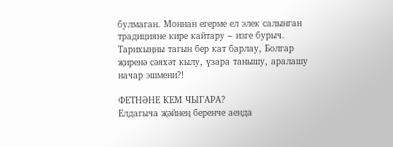булмаган. Моннан егерме ел элек салынган традицияне кире кайтару – изге бурыч. Тарихыңны тагын бер кат барлау, Болгар җиренә сәяхәт кылу, үзара танышу, аралашу начар эшмени?!

ФЕТНӘНЕ КЕМ ЧЫГАРА?
Елдагыча җәйнең беренче аенда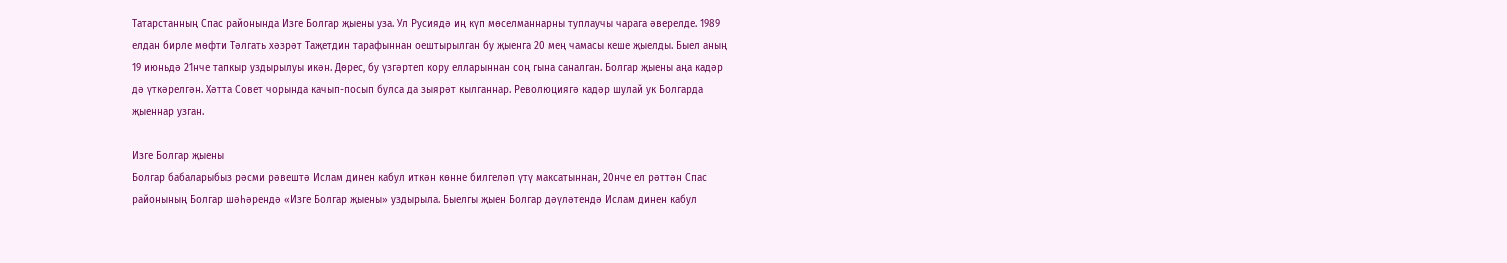Татарстанның Спас районында Изге Болгар җыены уза. Ул Русиядә иң күп мөселманнарны туплаучы чарага әверелде. 1989 елдан бирле мөфти Тәлгать хәзрәт Таҗетдин тарафыннан оештырылган бу җыенга 20 мең чамасы кеше җыелды. Быел аның 19 июньдә 21нче тапкыр уздырылуы икән. Дөрес, бу үзгәртеп кору елларыннан соң гына саналган. Болгар җыены аңа кадәр дә үткәрелгән. Хәтта Совет чорында качып-посып булса да зыярәт кылганнар. Революциягә кадәр шулай ук Болгарда җыеннар узган.

Изге Болгар җыены
Болгар бабаларыбыз рәсми рәвештә Ислам динен кабул иткән көнне билгеләп үтү максатыннан, 20нче ел рәттән Спас районының Болгар шәһәрендә «Изге Болгар җыены» уздырыла. Быелгы җыен Болгар дәүләтендә Ислам динен кабул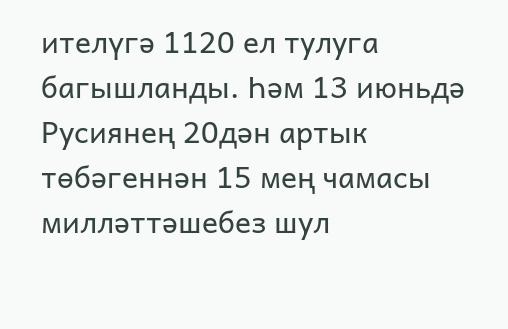ителүгә 1120 ел тулуга багышланды. Һәм 13 июньдә Русиянең 20дән артык төбәгеннән 15 мең чамасы милләттәшебез шул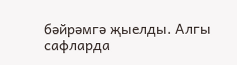бәйрәмгә җыелды. Алгы сафларда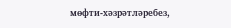мөфти-хәзрәтләребез,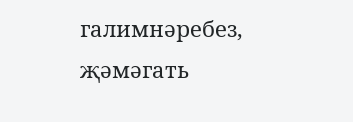галимнәребез, җәмәгать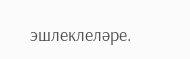эшлеклеләре.